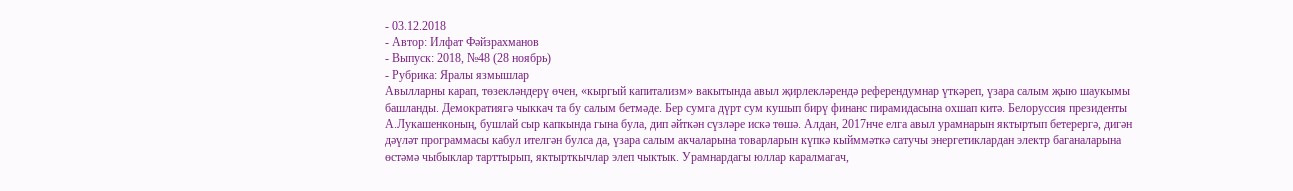- 03.12.2018
- Автор: Илфат Фәйзрахманов
- Выпуск: 2018, №48 (28 ноябрь)
- Рубрика: Яралы язмышлар
Авылларны карап, төзекләндерү өчен, «кыргый капитализм» вакытында авыл җирлекләрендә референдумнар үткәреп, үзара салым җыю шаукымы башланды. Демократиягә чыккач та бу салым бетмәде. Бер сумга дүрт сум кушып бирү финанс пирамидасына охшап китә. Белоруссия президенты А.Лукашенконың, бушлай сыр капкында гына була, дип әйткән сүзләре искә төшә. Алдан, 2017нче елга авыл урамнарын яктыртып бетерергә, дигән дәүләт программасы кабул ителгән булса да, үзара салым акчаларына товарларын күпкә кыйммәткә сатучы энергетиклардан электр баганаларына өстәмә чыбыклар тарттырып, яктырткычлар элеп чыктык. Урамнардагы юллар каралмагач,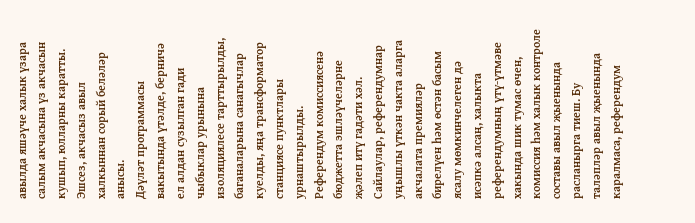авылда яшәүче халык үзара салым акчасына үз акчасын кушып, юлларны каратты. Эшсез, акчасыз авыл халкыннан сорый беләләр анысы.
Дәүләт программасы вакытында үтәлде, берничә ел алдан сузылган гади чыбыклар урынына изоляциялесе тарттырылды, баганаларына санагычлар куелды, яңа трансформатор станциясе пунктлары урнаштырылды.
Референдум комиссиясенә бюджетта эшләүчеләрне җәлеп итү гадәти хәл. Сайлаулар, референдумнар уңышлы үткән чакта аларга акчалата премияләр бирелүен һәм өстән басым ясалу мөмкинчелеген дә исәпкә алсаң, халыкта референдумның үтү-үтмәве хакында шик тумас өчен, комиссия һәм халык контроле составы авыл җыенында расланырга тиеш. Бу таләпләр авыл җыенында каралмаса, референдум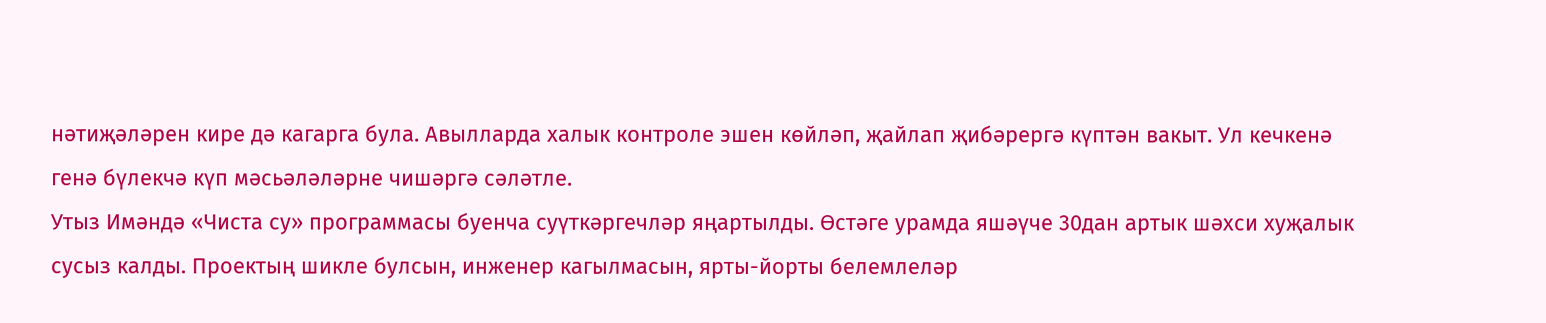нәтиҗәләрен кире дә кагарга була. Авылларда халык контроле эшен көйләп, җайлап җибәрергә күптән вакыт. Ул кечкенә генә бүлекчә күп мәсьәләләрне чишәргә сәләтле.
Утыз Имәндә «Чиста су» программасы буенча суүткәргечләр яңартылды. Өстәге урамда яшәүче 30дан артык шәхси хуҗалык сусыз калды. Проектың шикле булсын, инженер кагылмасын, ярты-йорты белемлеләр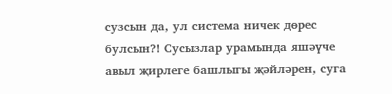сузсын да, ул система ничек дөрес булсын?! Сусызлар урамында яшәүче авыл җирлеге башлыгы җәйләрен, суга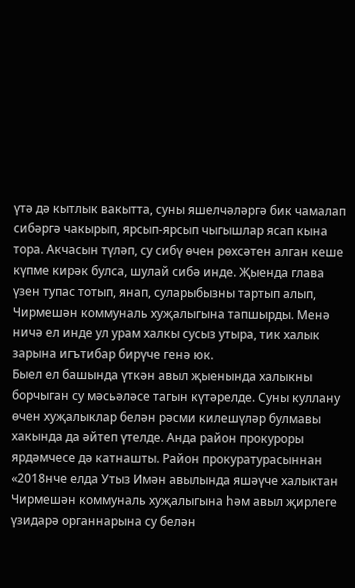үтә дә кытлык вакытта, суны яшелчәләргә бик чамалап сибәргә чакырып, ярсып-ярсып чыгышлар ясап кына тора. Акчасын түләп, су сибү өчен рөхсәтен алган кеше күпме кирәк булса, шулай сибә инде. Җыенда глава үзен тупас тотып, янап, суларыбызны тартып алып, Чирмешән коммуналь хуҗалыгына тапшырды. Менә ничә ел инде ул урам халкы сусыз утыра, тик халык зарына игътибар бирүче генә юк.
Быел ел башында үткән авыл җыенында халыкны борчыган су мәсьәләсе тагын күтәрелде. Суны куллану өчен хуҗалыклар белән рәсми килешүләр булмавы хакында да әйтеп үтелде. Анда район прокуроры ярдәмчесе дә катнашты. Район прокуратурасыннан «2018нче елда Утыз Имән авылында яшәүче халыктан Чирмешән коммуналь хуҗалыгына һәм авыл җирлеге үзидарә органнарына су белән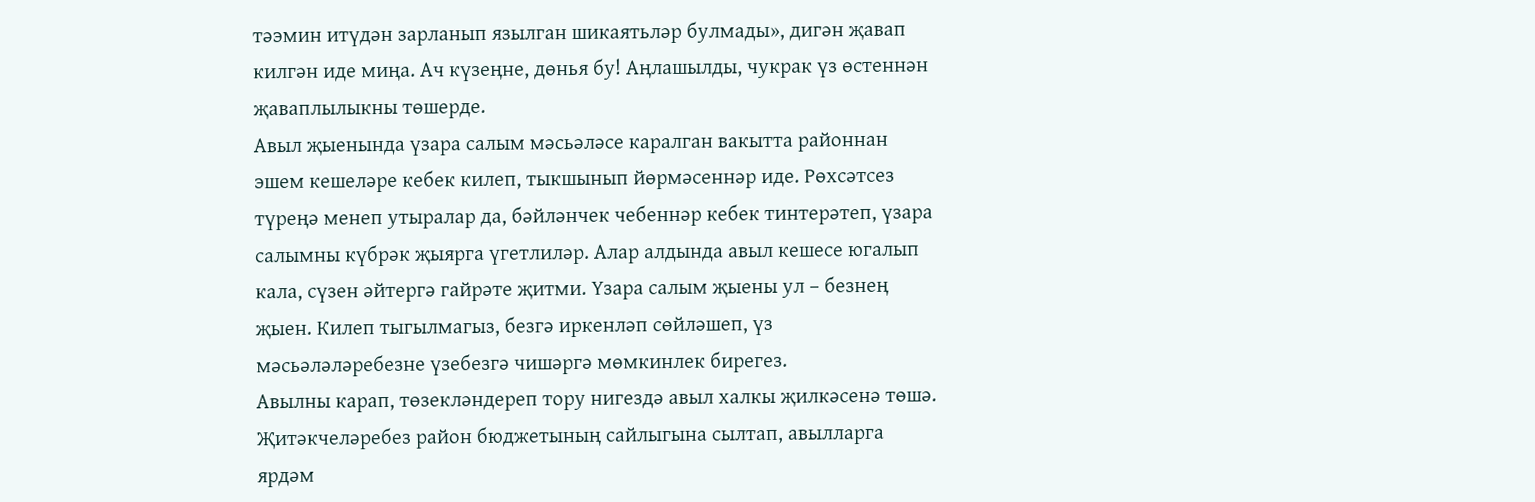тәэмин итүдән зарланып язылган шикаятьләр булмады», дигән җавап килгән иде миңа. Ач күзеңне, дөнья бу! Аңлашылды, чукрак үз өстеннән җаваплылыкны төшерде.
Авыл җыенында үзара салым мәсьәләсе каралган вакытта районнан эшем кешеләре кебек килеп, тыкшынып йөрмәсеннәр иде. Рөхсәтсез түреңә менеп утыралар да, бәйләнчек чебеннәр кебек тинтерәтеп, үзара салымны күбрәк җыярга үгетлиләр. Алар алдында авыл кешесе югалып кала, сүзен әйтергә гайрәте җитми. Үзара салым җыены ул – безнең җыен. Килеп тыгылмагыз, безгә иркенләп сөйләшеп, үз мәсьәләләребезне үзебезгә чишәргә мөмкинлек бирегез.
Авылны карап, төзекләндереп тору нигездә авыл халкы җилкәсенә төшә. Җитәкчеләребез район бюджетының сайлыгына сылтап, авылларга ярдәм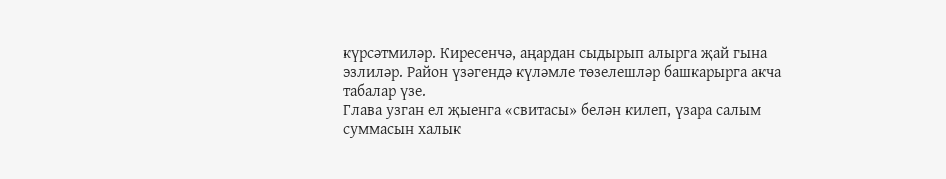күрсәтмиләр. Киресенчә, аңардан сыдырып алырга җай гына эзлиләр. Район үзәгендә күләмле төзелешләр башкарырга акча табалар үзе.
Глава узган ел җыенга «свитасы» белән килеп, үзара салым суммасын халык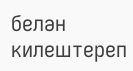белән килештереп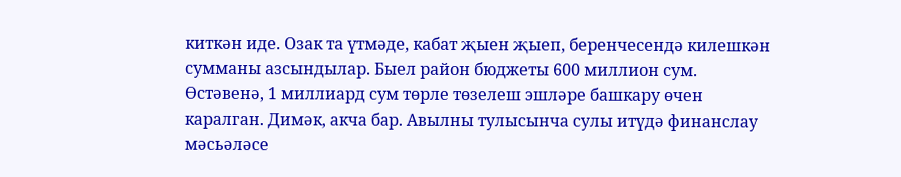киткән иде. Озак та үтмәде, кабат җыен җыеп, беренчесендә килешкән сумманы азсындылар. Быел район бюджеты 600 миллион сум. Өстәвенә, 1 миллиард сум төрле төзелеш эшләре башкару өчен каралган. Димәк, акча бар. Авылны тулысынча сулы итүдә финанслау мәсьәләсе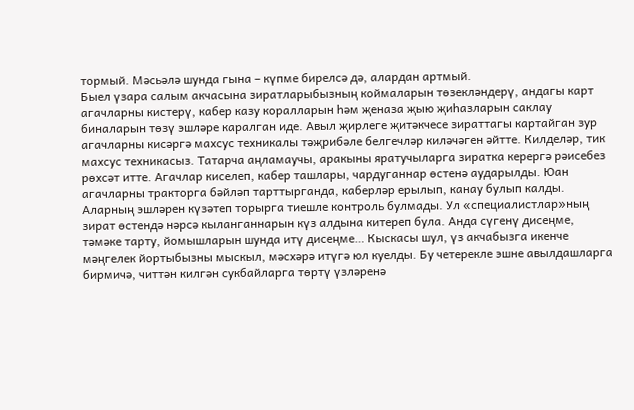тормый. Мәсьәлә шунда гына – күпме бирелсә дә, алардан артмый.
Быел үзара салым акчасына зиратларыбызның коймаларын төзекләндерү, андагы карт агачларны кистерү, кабер казу коралларын һәм җеназа җыю җиһазларын саклау биналарын төзү эшләре каралган иде. Авыл җирлеге җитәкчесе зираттагы картайган зур агачларны кисәргә махсус техникалы тәҗрибәле белгечләр киләчәген әйтте. Килделәр, тик махсус техникасыз. Татарча аңламаучы, аракыны яратучыларга зиратка керергә рәисебез рөхсәт итте. Агачлар киселеп, кабер ташлары, чардуганнар өстенә аударылды. Юан агачларны тракторга бәйләп тарттырганда, каберләр ерылып, канау булып калды. Аларның эшләрен күзәтеп торырга тиешле контроль булмады. Ул «специалистлар»ның зират өстендә нәрсә кыланганнарын күз алдына китереп була. Анда сүгенү дисеңме, тәмәке тарту, йомышларын шунда итү дисеңме… Кыскасы шул, үз акчабызга икенче мәңгелек йортыбызны мыскыл, мәсхәрә итүгә юл куелды. Бу четерекле эшне авылдашларга бирмичә, читтән килгән сукбайларга төртү үзләренә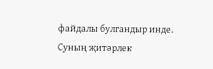файдалы булгандыр инде.
Суның җитәрлек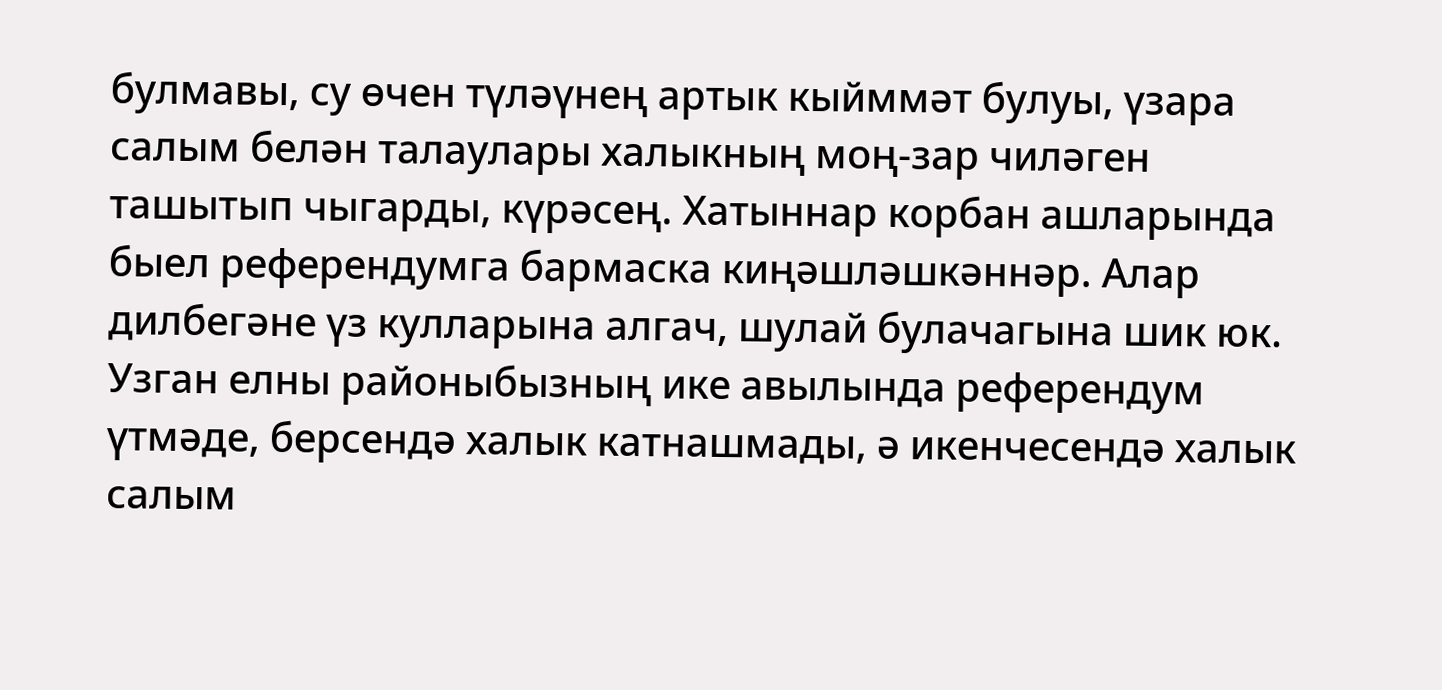булмавы, су өчен түләүнең артык кыйммәт булуы, үзара салым белән талаулары халыкның моң-зар чиләген ташытып чыгарды, күрәсең. Хатыннар корбан ашларында быел референдумга бармаска киңәшләшкәннәр. Алар дилбегәне үз кулларына алгач, шулай булачагына шик юк. Узган елны районыбызның ике авылында референдум үтмәде, берсендә халык катнашмады, ә икенчесендә халык салым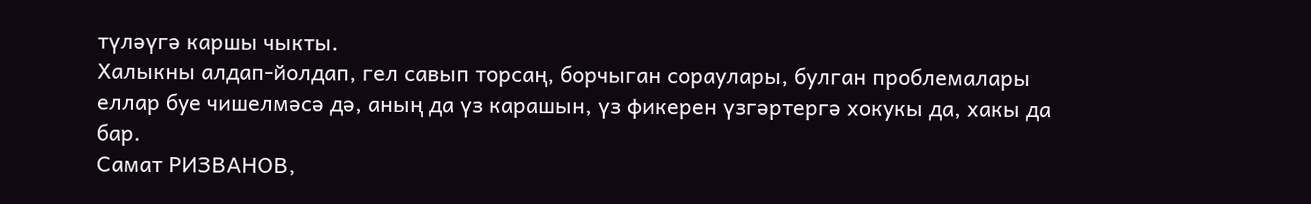түләүгә каршы чыкты.
Халыкны алдап-йолдап, гел савып торсаң, борчыган сораулары, булган проблемалары еллар буе чишелмәсә дә, аның да үз карашын, үз фикерен үзгәртергә хокукы да, хакы да бар.
Самат РИЗВАНОВ,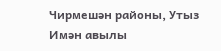Чирмешән районы, Утыз Имән авылы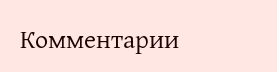Комментарии